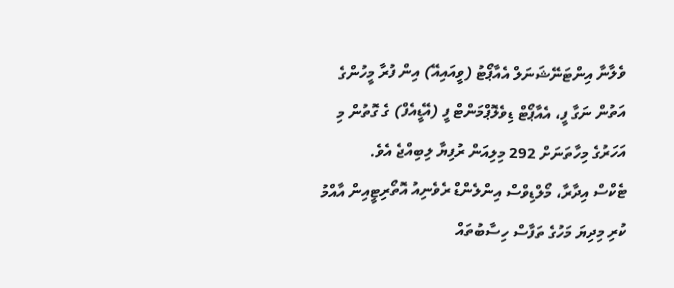ވެލާނާ އިންޓަނޭޝަނަލް އެއާޕޯޓު (ވީއައިއޭ) އިން ފުރާ މީހުންގެ އަތުން ނަގާ ފީ، އެއާޕޯޓް ޑިވެލޮޕްމަންޓް ފީ (އޭޑީއެފް) ގެ ގޮތުން މި އަހަރުގެ މިހާތަނަށް 292 މިލިއަން ރުފިޔާ ލިބިއްޖެ އެވެ.
ޓެކްސް އިދާރާ، މޯލްޑިވްސް އިންލެންޑް ރެވެނިއު އޮތޯރިޓީއިން އާއްމު ކުރި މިދިޔަ މަހުގެ ތަފާސް ހިސާބުތައް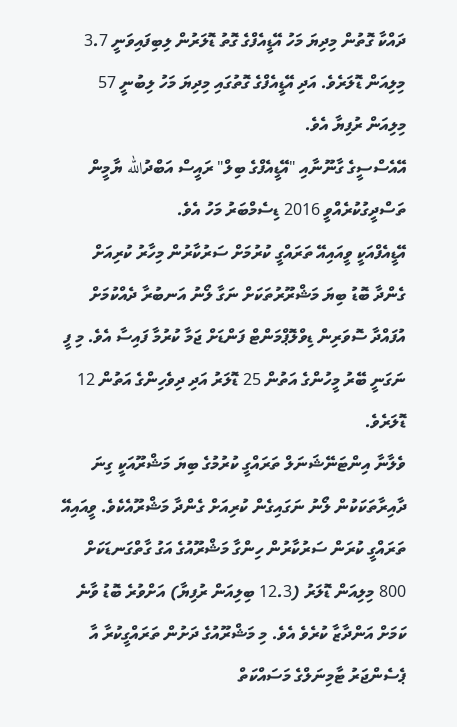ދައްކާ ގޮތުން މިދިޔަ މަހު އޭޑީއެފްގެ ގޮތު ޑޮލަރުން ލިބިފައިވަނީ 3.7 މިލިއަން ޑޮލަރެވެ. އަދި އޭޑީއެފްގެ ގޮތުގައި މިދިޔަ މަހު ލިބުނީ 57 މިލިއަން ރުފިޔާ އެވެ.
އޭއެސްސީގެ ގާނޫނާއި "އޭޑީއެފްގެ ބިލް" ރައީސް އަބްދުالله ޔާމީން ތަސްދީގުކުރެއްވީ 2016 ޑިސެމްބަރު މަހު އެވެ.
އޭޑީއެފްއަކީ ވީއައިއޭ ތަރައްގީ ކުރުމަށް ސަރުކާރުން މިހާރު ކުރިއަށް ގެންދާ ބޮޑު ބިޔަ މަޝްރޫރުތަކަށް ނަގާ ލޯނު އަނބުރާ ދެއްކުމަށް އުފައްދާ ސޮވަރިން ޑިވްލޮޕްމަންޓް ފަންޑަށް ޖަމާ ކުރުމާ ފައިސާ އެވެ. މި ފީ ނަގަނީ ބޭރު މީހުންގެ އަތުން 25 ޑޮލަރު އަދި ދިވެހިންގެ އަތުން 12 ޑޮލަރެވެ.
ވެލާނާ އިންޓަނޭޝަނަލް ތަރައްގީ ކުރުމުގެ ބިޔަ މަޝްރޫއަކީ ގިނަ ދާއިރާތަކަކުން ލޯނު ނަގައިގެން ކުރިއަށް ގެންދާ މަޝްރޫއެކެވެ. ވީއައިއޭ ތަރައްގީ ކުރަން ސަރުކާރުން ހިންގާ މަޝްރޫއުގެ އަގު ގާތްގަނޑަކަށް 800 މިލިއަން ޑޮލަރު (12.3 ބިލިއަން ރުފިޔާ) އަށްވުރެ ބޮޑު ވާނެ ކަމަށް އަންދާޒާ ކުރެވެ އެވެ. މި މަޝްރޫއުގެ ދަށުން ތަރައްގީކުރާ އާ ޕެސެންޖަރު ޓާމިނަލްގެ މަސައްކަތް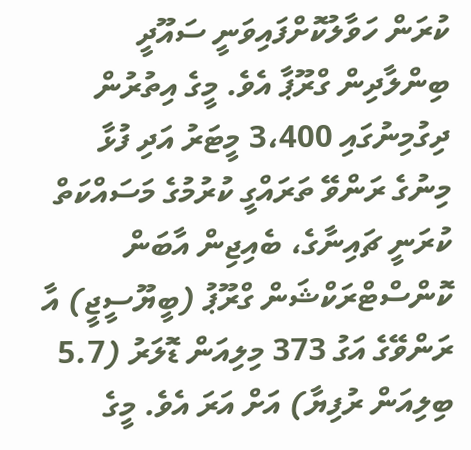ކުރަން ހަވާލުކޮށްފައިވަނީ ސައޫދީ ބިންލާދިން ގްރޫޕާ އެވެ. މީގެ އިތުރުން ދިގުމިނުގައި 3،400 މީޓަރު އަދި ފުޅާ މިނުގެ ރަންވޭ ތަރައްގީ ކުރުމުގެ މަސައްކަތް ކުރަނީ ޗައިނާގެ، ބެއިޖިން އާބަން ކޮންސްޓްރަކްޝަން ގްރޫޕު (ބީޔޫސީޖީ) އާ ރަންވޭގެ އަގު 373 މިލިއަން ޑޮލަރު (5.7 ބިލިއަން ރުފިޔާ) އަށް އަރަ އެވެ. މީގެ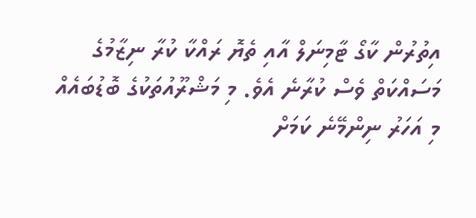އިތުރުން ކާގޯ ޓާމިނަލް އާއި ތެޔޮ ރައްކާ ކުރާ ނިޒާމުގެ މަސައްކަތް ވެސް ކުރާނެ އެވެ. މި މަޝްރޫއުތަކުގެ ބޮޑުބައެއް މި އަހަރު ނިންމޭނެ ކަމަށް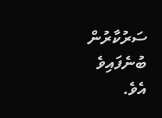ސަރުކާރުން ބުނެފައިވެ އެވެ.